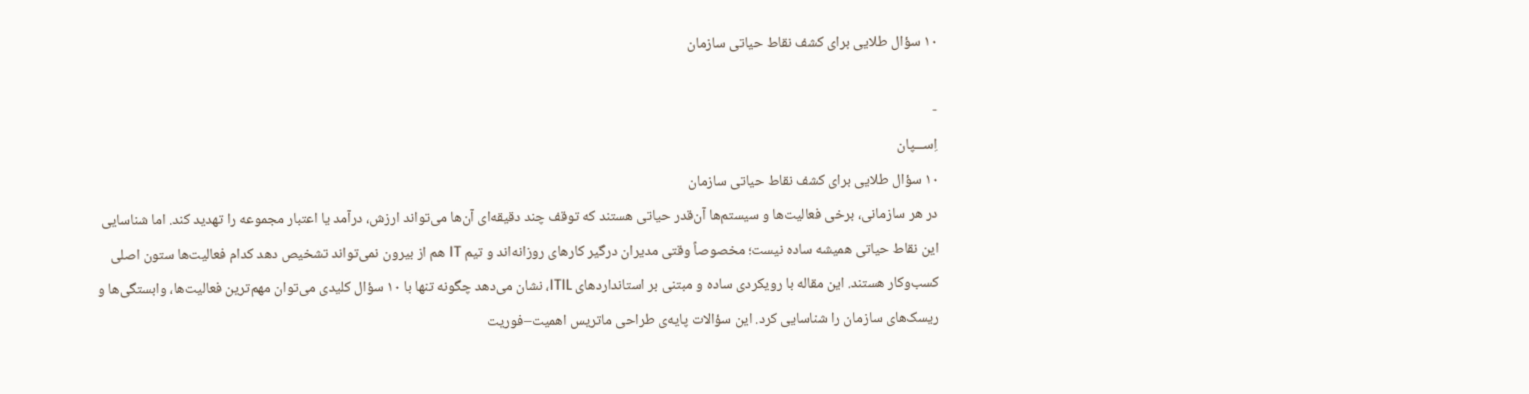۱۰ سؤال طلایی برای کشف نقاط حیاتی سازمان

-
اِســـپان
۱۰ سؤال طلایی برای کشف نقاط حیاتی سازمان
در هر سازمانی، برخی فعالیت‌ها و سیستم‌ها آن‌قدر حیاتی هستند که توقف چند دقیقه‌ای آن‌ها می‌تواند ارزش، درآمد یا اعتبار مجموعه را تهدید کند. اما شناسایی این نقاط حیاتی همیشه ساده نیست؛ مخصوصاً وقتی مدیران درگیر کارهای روزانه‌اند و تیم IT هم از بیرون نمی‌تواند تشخیص دهد کدام فعالیت‌ها ستون اصلی کسب‌وکار هستند. این مقاله با رویکردی ساده و مبتنی بر استانداردهای ITIL، نشان می‌دهد چگونه تنها با ۱۰ سؤال کلیدی می‌توان مهم‌ترین فعالیت‌ها، وابستگی‌ها و ریسک‌های سازمان را شناسایی کرد. این سؤالات پایه‌ی طراحی ماتریس اهمیت–فوریت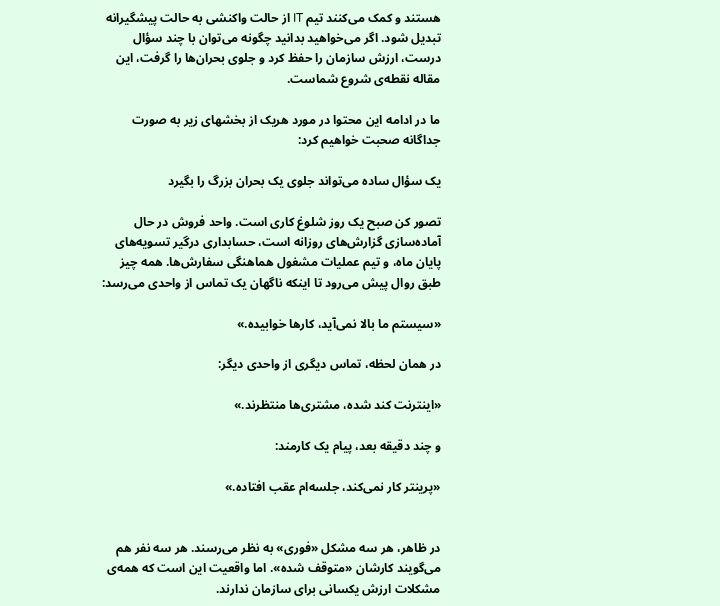هستند و کمک می‌کنند تیم IT از حالت واکنشی به حالت پیشگیرانه تبدیل شود. اگر می‌خواهید بدانید چگونه می‌توان با چند سؤال درست، ارزش سازمان را حفظ کرد و جلوی بحران‌ها را گرفت، این مقاله نقطه‌ی شروع شماست.

ما در ادامه این محتوا در مورد هریک از بخشهای زیر به صورت جداگانه صحبت خواهیم کرد:

یک سؤال ساده می‌تواند جلوی یک بحران بزرگ را بگیرد

تصور کن صبح یک روز شلوغ کاری است. واحد فروش در حال آماده‌سازی گزارش‌های روزانه است، حسابداری درگیر تسویه‌های پایان ماه، و تیم عملیات مشغول هماهنگی سفارش‌ها. همه چیز طبق روال پیش می‌رود تا اینکه ناگهان یک تماس از واحدی می‌رسد:

«سیستم ما بالا نمی‌آید، کارها خوابیده.»

در همان لحظه، تماس دیگری از واحدی دیگر:

«اینترنت کند شده، مشتری‌ها منتظرند.»

و چند دقیقه بعد، پیام یک کارمند:

«پرینتر کار نمی‌کند، جلسه‌ام عقب افتاده.»


در ظاهر، هر سه مشکل «فوری» به نظر می‌رسند. هر سه نفر هم می‌گویند کارشان «متوقف شده». اما واقعیت این است که همه‌ی مشکلات ارزش یکسانی برای سازمان ندارند.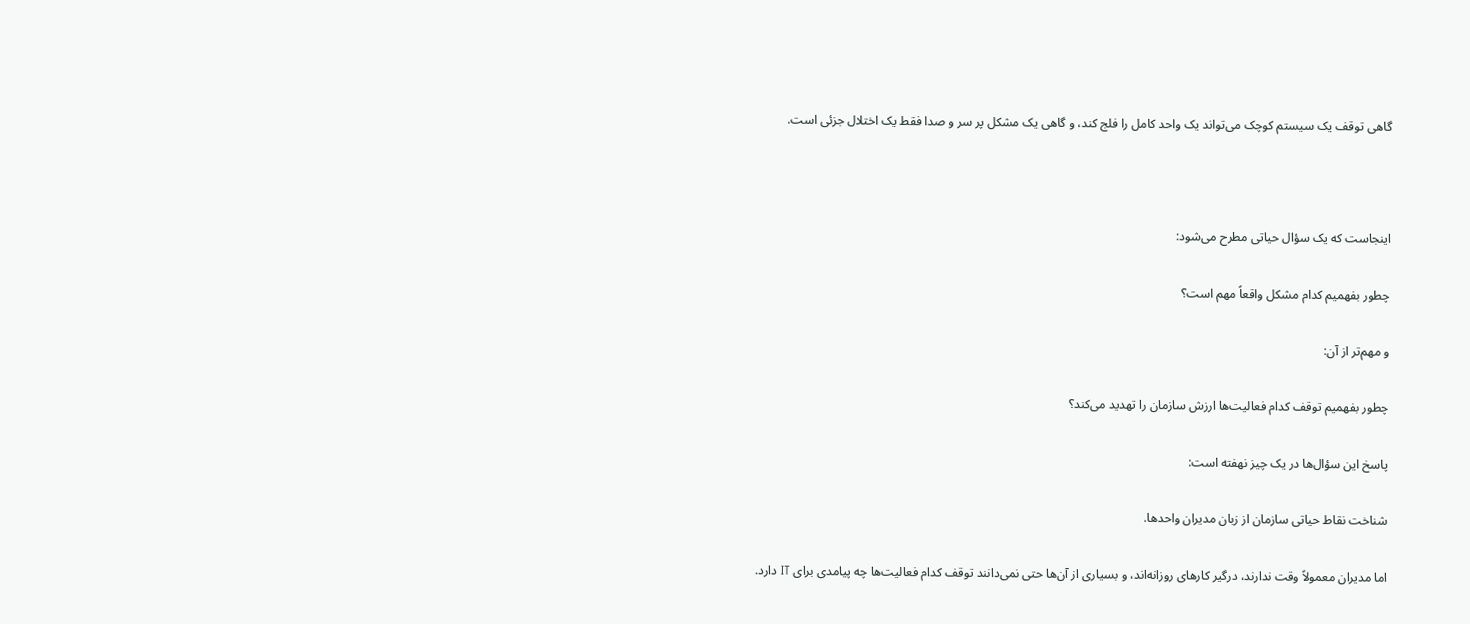گاهی توقف یک سیستم کوچک می‌تواند یک واحد کامل را فلج کند، و گاهی یک مشکل پر سر و صدا فقط یک اختلال جزئی است.



اینجاست که یک سؤال حیاتی مطرح می‌شود:

چطور بفهمیم کدام مشکل واقعاً مهم است؟

و مهم‌تر از آن:

چطور بفهمیم توقف کدام فعالیت‌ها ارزش سازمان را تهدید می‌کند؟

پاسخ این سؤال‌ها در یک چیز نهفته است:

شناخت نقاط حیاتی سازمان از زبان مدیران واحدها.

اما مدیران معمولاً وقت ندارند، درگیر کارهای روزانه‌اند، و بسیاری از آن‌ها حتی نمی‌دانند توقف کدام فعالیت‌ها چه پیامدی برای IT دارد.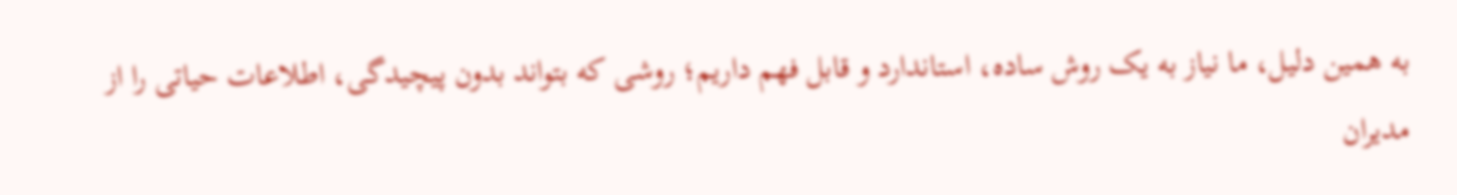به همین دلیل، ما نیاز به یک روش ساده، استاندارد و قابل فهم داریم؛ روشی که بتواند بدون پیچیدگی، اطلاعات حیاتی را از مدیران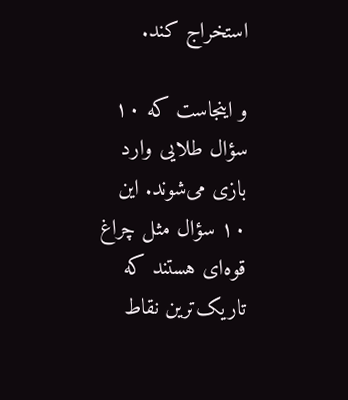استخراج کند.

و اینجاست که ۱۰ سؤال طلایی وارد بازی می‌شوند. این ۱۰ سؤال مثل چراغ قوه‌ای هستند که تاریک‌ترین نقاط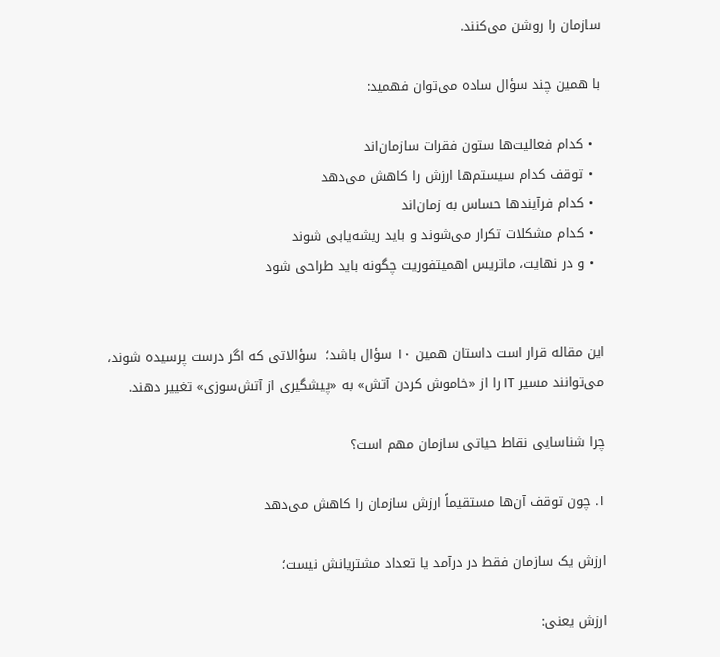سازمان را روشن می‌کنند.

با همین چند سؤال ساده می‌توان فهمید:

  • کدام فعالیت‌ها ستون فقرات سازمان‌اند
  • توقف کدام سیستم‌ها ارزش را کاهش می‌دهد
  • کدام فرآیندها حساس به زمان‌اند
  • کدام مشکلات تکرار می‌شوند و باید ریشه‌یابی شوند
  • و در نهایت، ماتریس اهمیتفوریت چگونه باید طراحی شود


این مقاله قرار است داستان همین ۱۰ سؤال باشد؛  سؤالاتی که اگر درست پرسیده شوند، می‌توانند مسیر IT را از «خاموش کردن آتش» به «پیشگیری از آتش‌سوزی» تغییر دهند.

چرا شناسایی نقاط حیاتی سازمان مهم است؟

۱. چون توقف آن‌ها مستقیماً ارزش سازمان را کاهش می‌دهد

ارزش یک سازمان فقط در درآمد یا تعداد مشتریانش نیست؛

ارزش یعنی: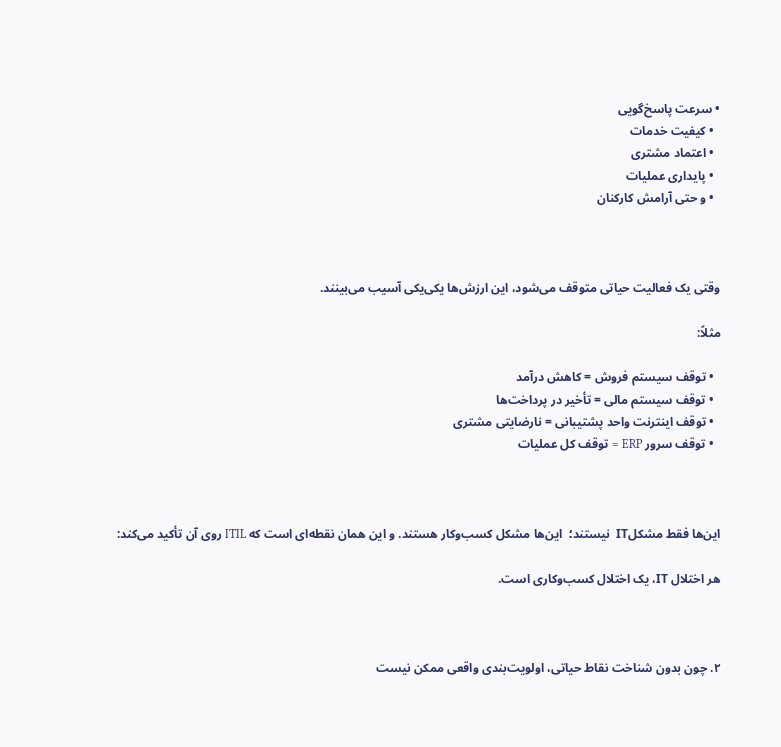• سرعت پاسخ‌گویی
  • کیفیت خدمات
  • اعتماد مشتری
  • پایداری عملیات
  • و حتی آرامش کارکنان



وقتی یک فعالیت حیاتی متوقف می‌شود، این ارزش‌ها یکی‌یکی آسیب می‌بینند.

مثلاً:

  • توقف سیستم فروش = کاهش درآمد
  • توقف سیستم مالی = تأخیر در پرداخت‌ها
  • توقف اینترنت واحد پشتیبانی = نارضایتی مشتری
  • توقف سرور ERP = توقف کل عملیات



این‌ها فقط مشکلIT  نیستند؛  این‌ها مشکل کسب‌وکار هستند. و این همان نقطه‌ای است که ITIL روی آن تأکید می‌کند:

هر اختلال IT، یک اختلال کسب‌وکاری است.



۲. چون بدون شناخت نقاط حیاتی، اولویت‌بندی واقعی ممکن نیست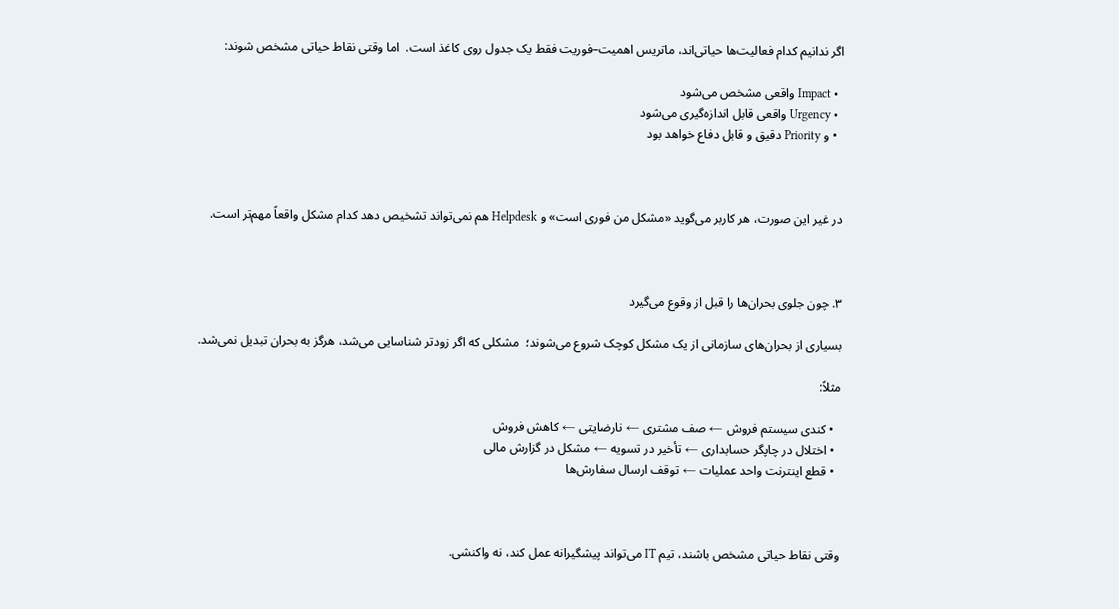اگر ندانیم کدام فعالیت‌ها حیاتی‌اند، ماتریس اهمیت–فوریت فقط یک جدول روی کاغذ است.  اما وقتی نقاط حیاتی مشخص شوند:

  • Impact واقعی مشخص می‌شود
  • Urgency واقعی قابل اندازه‌گیری می‌شود
  • و Priority دقیق و قابل دفاع خواهد بود



در غیر این صورت، هر کاربر می‌گوید «مشکل من فوری است» و Helpdesk هم نمی‌تواند تشخیص دهد کدام مشکل واقعاً مهم‌تر است.



۳. چون جلوی بحران‌ها را قبل از وقوع می‌گیرد

بسیاری از بحران‌های سازمانی از یک مشکل کوچک شروع می‌شوند؛  مشکلی که اگر زودتر شناسایی می‌شد، هرگز به بحران تبدیل نمی‌شد.

مثلاً:

  • کندی سیستم فروش ← صف مشتری ← نارضایتی ← کاهش فروش
  • اختلال در چاپگر حسابداری ← تأخیر در تسویه ← مشکل در گزارش مالی
  • قطع اینترنت واحد عملیات ← توقف ارسال سفارش‌ها



وقتی نقاط حیاتی مشخص باشند، تیم IT می‌تواند پیشگیرانه عمل کند، نه واکنشی.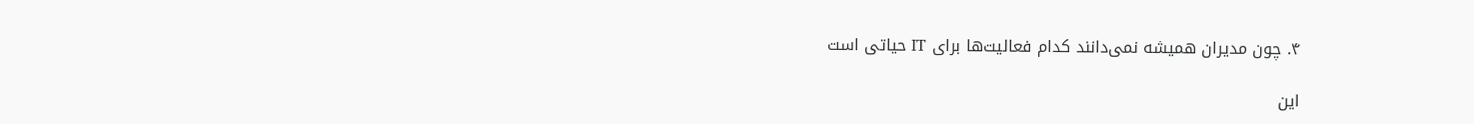۴. چون مدیران همیشه نمی‌دانند کدام فعالیت‌ها برای IT حیاتی است

این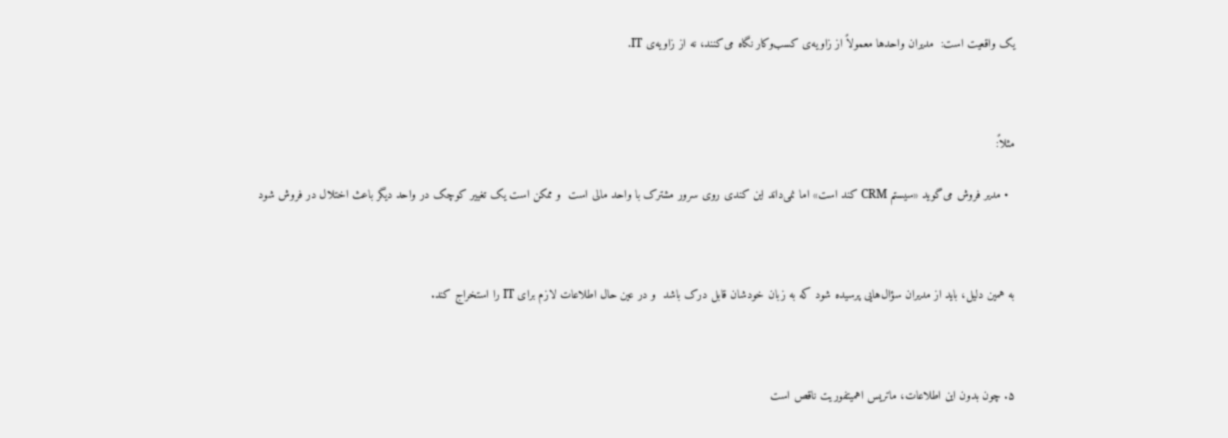یک واقعیت است:  مدیران واحدها معمولاً از زاویه‌ی کسب‌وکار نگاه می‌کنند، نه از زاویه‌ی IT.



مثلاً:

  • مدیر فروش می‌گوید «سیستم CRM کند است» اما نمی‌داند این کندی روی سرور مشترک با واحد مالی است  و ممکن است یک تغییر کوچک در واحد دیگر باعث اختلال در فروش شود



به همین دلیل، باید از مدیران سؤال‌هایی پرسیده شود که به زبان خودشان قابل درک باشد  و در عین حال اطلاعات لازم برای IT را استخراج کند.



۵. چون بدون این اطلاعات، ماتریس اهمیتفوریت ناقص است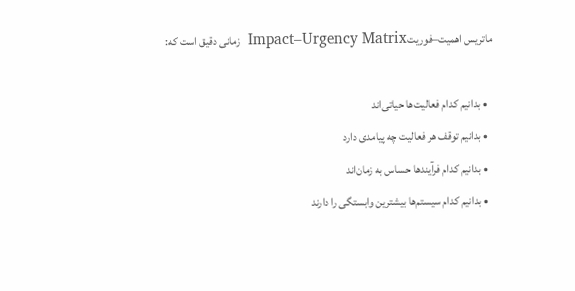ماتریس اهمیت–فوریتImpact–Urgency Matrix  زمانی دقیق است که:

  • بدانیم کدام فعالیت‌ها حیاتی‌اند
  • بدانیم توقف هر فعالیت چه پیامدی دارد
  • بدانیم کدام فرآیندها حساس به زمان‌اند
  • بدانیم کدام سیستم‌ها بیشترین وابستگی را دارند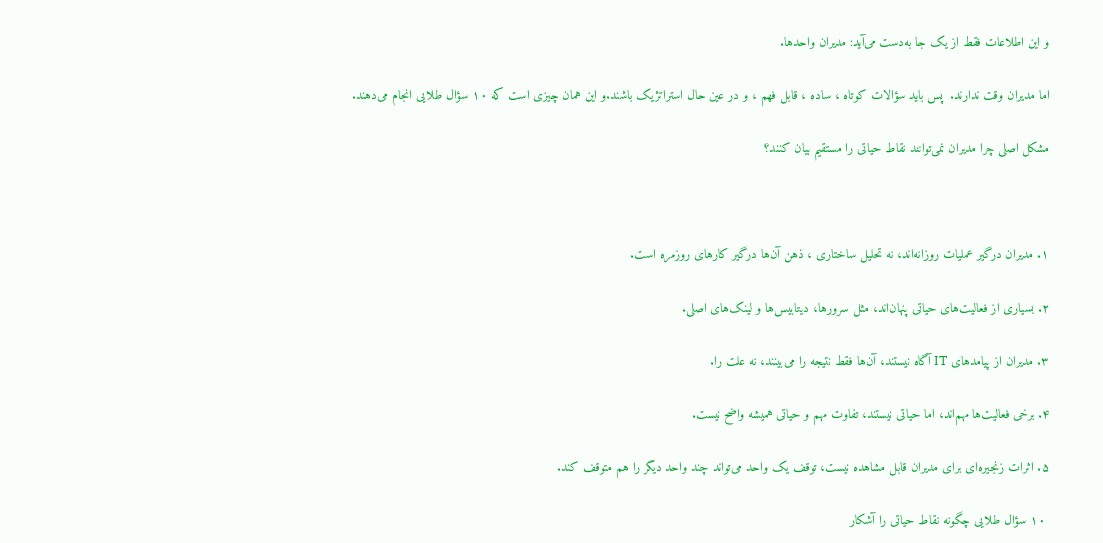و این اطلاعات فقط از یک جا به‌دست می‌آید: مدیران واحدها.

اما مدیران وقت ندارند.  پس باید سؤالات کوتاه ، ساده ، قابل فهم ، و در عین حال استراتژیک باشند.و این همان چیزی است که ۱۰ سؤال طلایی انجام می‌دهند.

مشکل اصلی چرا مدیران نمی‌توانند نقاط حیاتی را مستقیم بیان کنند؟



۱. مدیران درگیر عملیات روزانه‌اند، نه تحلیل ساختاری ، ذهن آن‌ها درگیر کارهای روزمره است.

۲. بسیاری از فعالیت‌های حیاتی پنهان‌اند، مثل سرورها، دیتابیس‌ها و لینک‌های اصلی.

۳. مدیران از پیامدهای IT آگاه نیستند، آن‌ها فقط نتیجه را می‌بینند، نه علت را.

۴. برخی فعالیت‌ها مهم‌اند، اما حیاتی نیستند، تفاوت مهم و حیاتی همیشه واضح نیست.

۵. اثرات زنجیره‌ای برای مدیران قابل مشاهده نیست، توقف یک واحد می‌تواند چند واحد دیگر را هم متوقف کند.

 ۱۰ سؤال طلایی چگونه نقاط حیاتی را آشکار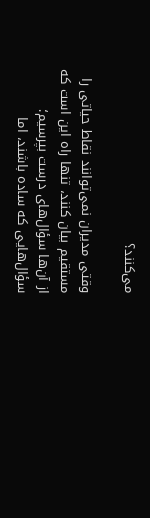می‌کنند؟

وقتی مدیران نمی‌توانند نقاط حیاتی را مستقیم بیان کنند، تنها راه این است که از آن‌ها سؤال‌های درست بپرسیم؛ سؤال‌هایی که ساده باشند، اما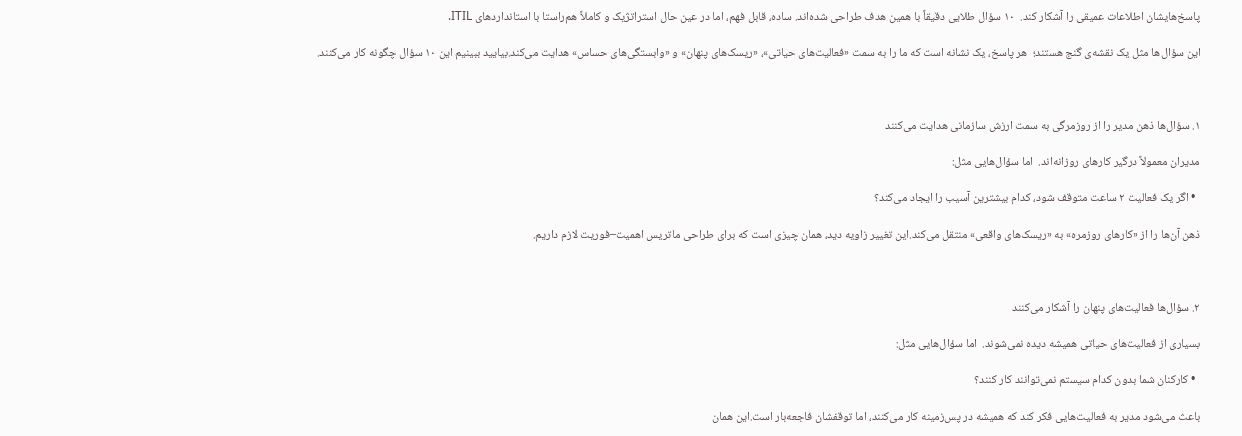پاسخ‌هایشان اطلاعات عمیقی را آشکار کند.  ۱۰ سؤال طلایی دقیقاً با همین هدف طراحی شده‌اند. ساده، قابل فهم، اما در عین حال استراتژیک و کاملاً هم‌راستا با استانداردهای ITIL.

این سؤال‌ها مثل یک نقشه‌ی گنج هستند؛  هر پاسخ، یک نشانه است که ما را به سمت «فعالیت‌های حیاتی»، «ریسک‌های پنهان» و «وابستگی‌های حساس» هدایت می‌کند.بیایید ببینیم این ۱۰ سؤال چگونه کار می‌کنند.



۱. سؤال‌ها ذهن مدیر را از روزمرگی به سمت ارزش سازمانی هدایت می‌کنند

مدیران معمولاً درگیر کارهای روزانه‌اند.  اما سؤال‌هایی مثل:

  • اگر یک فعالیت ۲ ساعت متوقف شود، کدام بیشترین آسیب را ایجاد می‌کند؟

ذهن آن‌ها را از «کارهای روزمره» به «ریسک‌های واقعی» منتقل می‌کند.این تغییر زاویه دید، همان چیزی است که برای طراحی ماتریس اهمیت–فوریت لازم داریم.



۲. سؤال‌ها فعالیت‌های پنهان را آشکار می‌کنند

بسیاری از فعالیت‌های حیاتی همیشه دیده نمی‌شوند.  اما سؤال‌هایی مثل:

  • کارکنان شما بدون کدام سیستم نمی‌توانند کار کنند؟

باعث می‌شود مدیر به فعالیت‌هایی فکر کند که همیشه در پس‌زمینه کار می‌کنند، اما توقفشان فاجعه‌بار است.این همان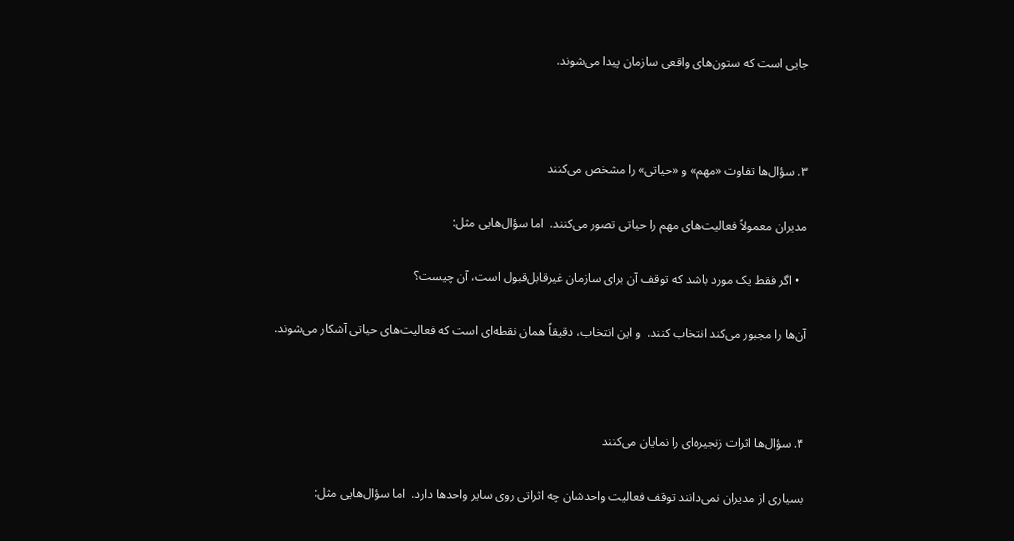جایی است که ستون‌های واقعی سازمان پیدا می‌شوند.



۳. سؤال‌ها تفاوت «مهم» و «حیاتی» را مشخص می‌کنند

مدیران معمولاً فعالیت‌های مهم را حیاتی تصور می‌کنند.  اما سؤال‌هایی مثل:

  • اگر فقط یک مورد باشد که توقف آن برای سازمان غیرقابل‌قبول است، آن چیست؟

آن‌ها را مجبور می‌کند انتخاب کنند.  و این انتخاب، دقیقاً همان نقطه‌ای است که فعالیت‌های حیاتی آشکار می‌شوند.



۴. سؤال‌ها اثرات زنجیره‌ای را نمایان می‌کنند

بسیاری از مدیران نمی‌دانند توقف فعالیت واحدشان چه اثراتی روی سایر واحدها دارد.  اما سؤال‌هایی مثل: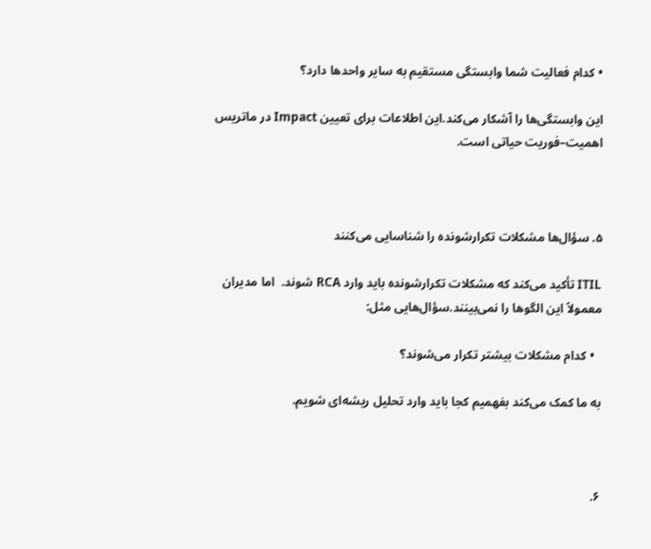• کدام فعالیت شما وابستگی مستقیم به سایر واحدها دارد؟

این وابستگی‌ها را آشکار می‌کند.این اطلاعات برای تعیین Impact در ماتریس اهمیت–فوریت حیاتی است.



۵. سؤال‌ها مشکلات تکرارشونده را شناسایی می‌کنند

ITIL تأکید می‌کند که مشکلات تکرارشونده باید وارد RCA شوند.  اما مدیران معمولاً این الگوها را نمی‌بینند.سؤال‌هایی مثل:

  • کدام مشکلات بیشتر تکرار می‌شوند؟

به ما کمک می‌کند بفهمیم کجا باید وارد تحلیل ریشه‌ای شویم.



۶.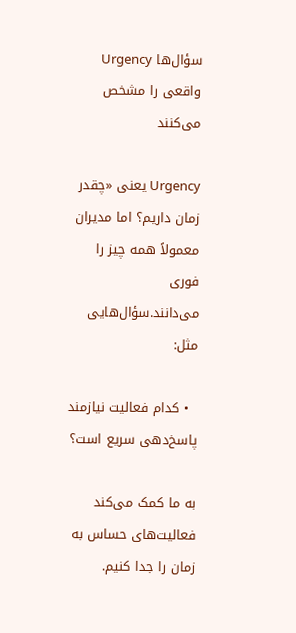سؤال‌ها Urgency واقعی را مشخص می‌کنند

Urgency یعنی «چقدر زمان داریم؟ اما مدیران معمولاً همه چیز را فوری می‌دانند.سؤال‌هایی مثل:

  • کدام فعالیت نیازمند پاسخ‌دهی سریع است؟

به ما کمک می‌کند فعالیت‌های حساس به زمان را جدا کنیم.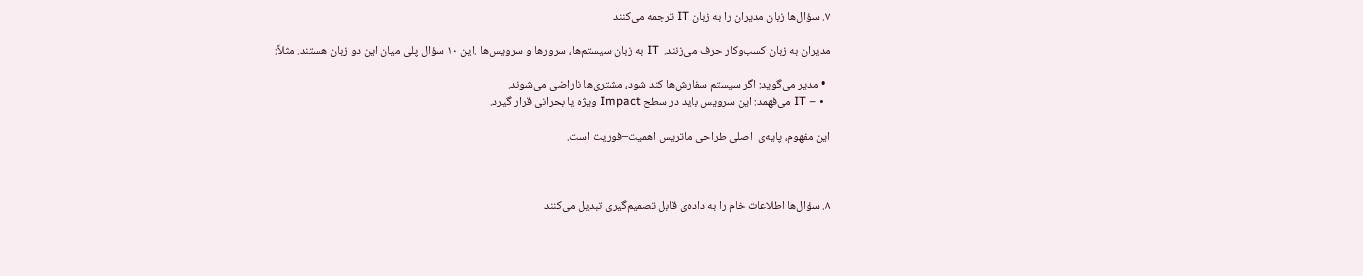۷. سؤال‌ها زبان مدیران را به زبان IT ترجمه می‌کنند

مدیران به زبان کسب‌وکار حرف می‌زنند.  IT به زبان سیستم‌ها، سرورها و سرویس‌ها .این ۱۰ سؤال پلی میان این دو زبان هستند. مثلاً:

  • مدیر می‌گوید: اگر سیستم سفارش‌ها کند شود، مشتری‌ها ناراضی می‌شوند.
  • – IT می‌فهمد: این سرویس باید در سطح Impact ویژه یا بحرانی قرار گیرد.

این مفهوم، پایه‌ی  اصلی طراحی ماتریس اهمیت–فوریت است.



۸. سؤال‌ها اطلاعات خام را به داده‌ی قابل تصمیم‌گیری تبدیل می‌کنند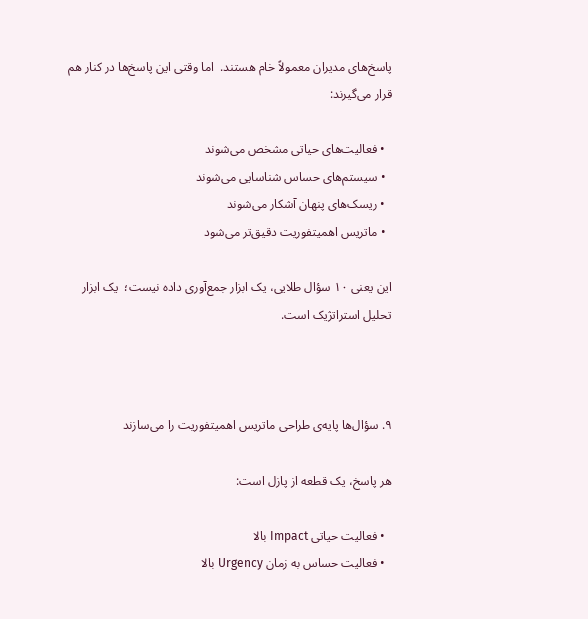پاسخ‌های مدیران معمولاً خام هستند.  اما وقتی این پاسخ‌ها در کنار هم قرار می‌گیرند:

  • فعالیت‌های حیاتی مشخص می‌شوند
  • سیستم‌های حساس شناسایی می‌شوند
  • ریسک‌های پنهان آشکار می‌شوند
  • ماتریس اهمیتفوریت دقیق‌تر می‌شود

این یعنی ۱۰ سؤال طلایی، یک ابزار جمع‌آوری داده نیست؛  یک ابزار تحلیل استراتژیک است.



۹. سؤال‌ها پایه‌ی طراحی ماتریس اهمیتفوریت را می‌سازند

هر پاسخ، یک قطعه از پازل است:

  • فعالیت حیاتی Impact بالا
  • فعالیت حساس به زمان Urgency بالا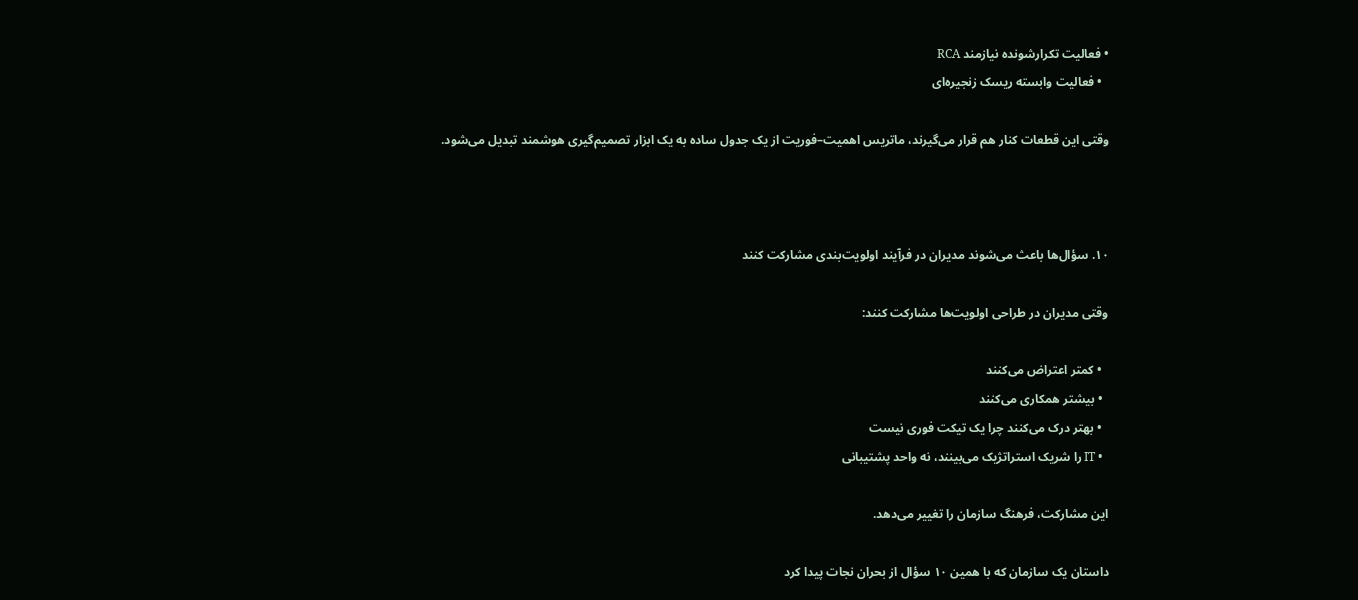• فعالیت تکرارشونده نیازمند RCA
  • فعالیت وابسته ریسک زنجیره‌ای

وقتی این قطعات کنار هم قرار می‌گیرند، ماتریس اهمیت–فوریت از یک جدول ساده به یک ابزار تصمیم‌گیری هوشمند تبدیل می‌شود.



۱۰. سؤال‌ها باعث می‌شوند مدیران در فرآیند اولویت‌بندی مشارکت کنند

وقتی مدیران در طراحی اولویت‌ها مشارکت کنند:

  • کمتر اعتراض می‌کنند
  • بیشتر همکاری می‌کنند
  • بهتر درک می‌کنند چرا یک تیکت فوری نیست
  • IT را شریک استراتژیک می‌بینند، نه واحد پشتیبانی

این مشارکت، فرهنگ سازمان را تغییر می‌دهد.

داستان یک سازمان که با همین ۱۰ سؤال از بحران نجات پیدا کرد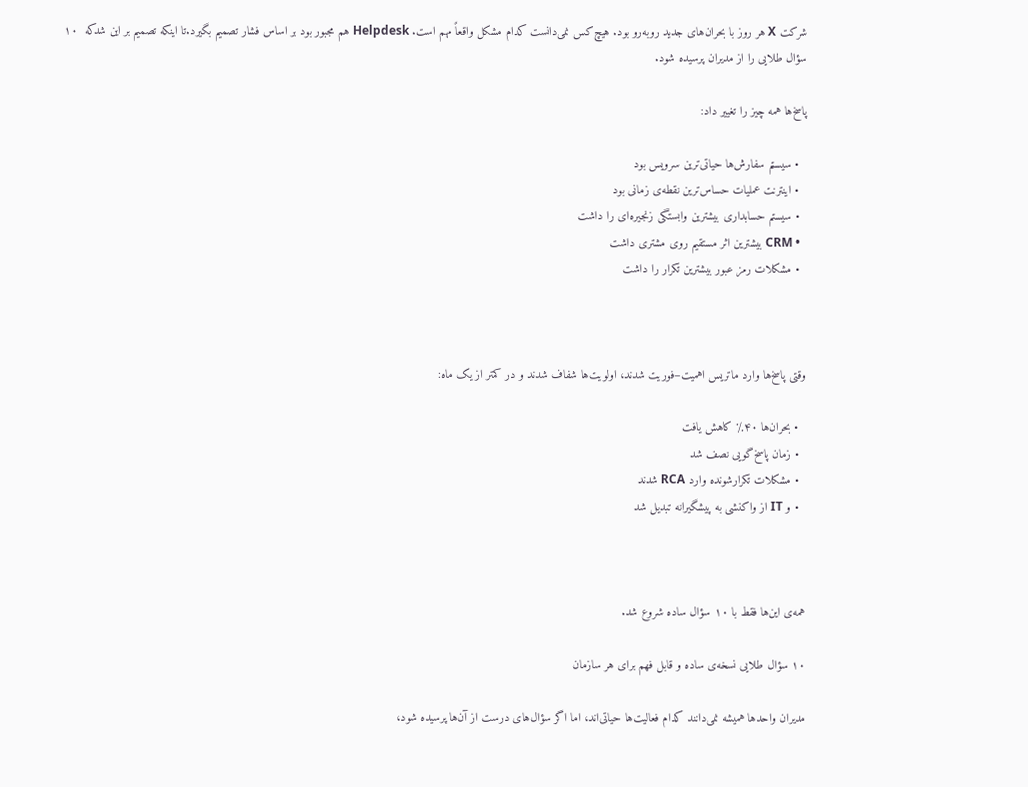شرکت X هر روز با بحران‌های جدید روبه‌رو بود. هیچ‌کس نمی‌دانست کدام مشکل واقعاً مهم است. Helpdesk هم مجبور بود بر اساس فشار تصمیم بگیرد.تا اینکه تصمیم بر این شدکه  ۱۰ سؤال طلایی را از مدیران پرسیده شود.

پاسخ‌ها همه چیز را تغییر داد:

  • سیستم سفارش‌ها حیاتی‌ترین سرویس بود
  • اینترنت عملیات حساس‌ترین نقطه‌ی زمانی بود
  • سیستم حسابداری بیشترین وابستگی زنجیره‌ای را داشت
  • CRM بیشترین اثر مستقیم روی مشتری داشت
  • مشکلات رمز عبور بیشترین تکرار را داشت



وقتی پاسخ‌ها وارد ماتریس اهمیت–فوریت شدند، اولویت‌ها شفاف شدند و در کمتر از یک ماه:

  • بحران‌ها ۴۰٪ کاهش یافت
  • زمان پاسخ‌گویی نصف شد
  • مشکلات تکرارشونده وارد RCA شدند
  • و IT از واکنشی به پیشگیرانه تبدیل شد



همه‌ی این‌ها فقط با ۱۰ سؤال ساده شروع شد.

۱۰ سؤال طلایی نسخه‌ی ساده و قابل فهم برای هر سازمان

مدیران واحدها همیشه نمی‌دانند کدام فعالیت‌ها حیاتی‌اند، اما اگر سؤال‌های درست از آن‌ها پرسیده شود،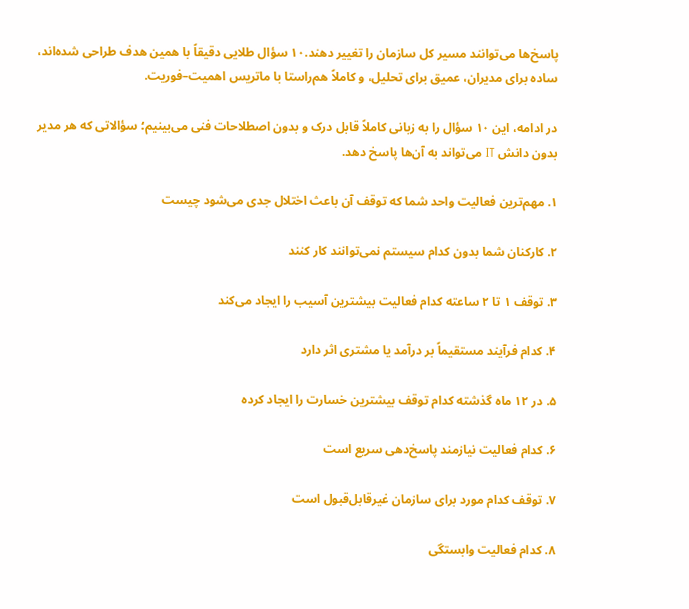پاسخ‌ها می‌توانند مسیر کل سازمان را تغییر دهند.۱۰ سؤال طلایی دقیقاً با همین هدف طراحی شده‌اند، ساده برای مدیران، عمیق برای تحلیل، و کاملاً هم‌راستا با ماتریس اهمیت–فوریت.

در ادامه، این ۱۰ سؤال را به زبانی کاملاً قابل درک و بدون اصطلاحات فنی می‌بینیم؛ سؤالاتی که هر مدیر بدون دانش IT می‌تواند به آن‌ها پاسخ دهد.

۱. مهم‌ترین فعالیت واحد شما که توقف آن باعث اختلال جدی می‌شود چیست

۲. کارکنان شما بدون کدام سیستم نمی‌توانند کار کنند

۳. توقف ۱ تا ۲ ساعته کدام فعالیت بیشترین آسیب را ایجاد می‌کند

۴. کدام فرآیند مستقیماً بر درآمد یا مشتری اثر دارد

۵. در ۱۲ ماه گذشته کدام توقف بیشترین خسارت را ایجاد کرده

۶. کدام فعالیت نیازمند پاسخ‌دهی سریع است

۷. توقف کدام مورد برای سازمان غیرقابل‌قبول است

۸. کدام فعالیت وابستگی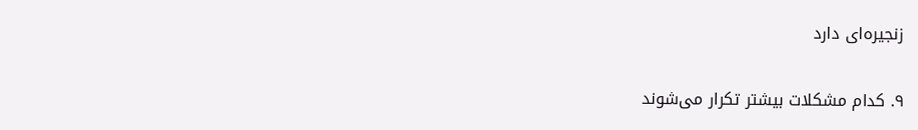زنجیره‌ای دارد

۹. کدام مشکلات بیشتر تکرار می‌شوند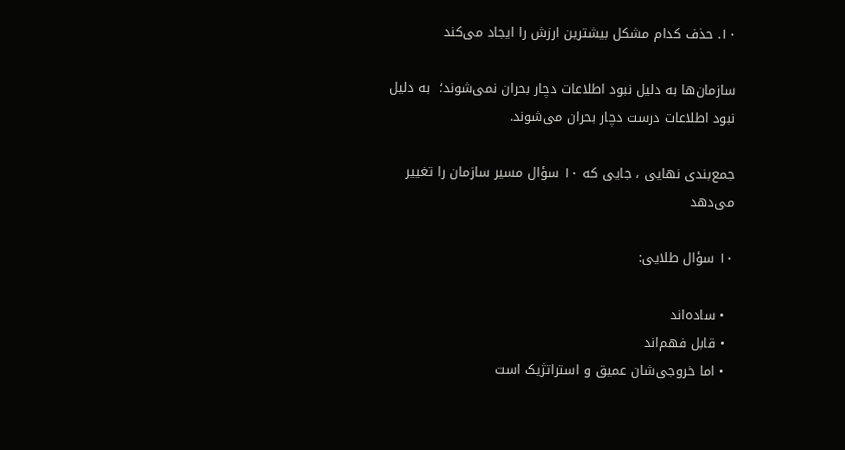۱۰. حذف کدام مشکل بیشترین ارزش را ایجاد می‌کند

سازمان‌ها به دلیل نبود اطلاعات دچار بحران نمی‌شوند؛  به دلیل نبود اطلاعات درست دچار بحران می‌شوند.

جمع‌بندی نهایی ، جایی که ۱۰ سؤال مسیر سازمان را تغییر می‌دهد

۱۰ سؤال طلایی:

  • ساده‌اند
  • قابل فهم‌اند
  • اما خروجی‌شان عمیق و استراتژیک است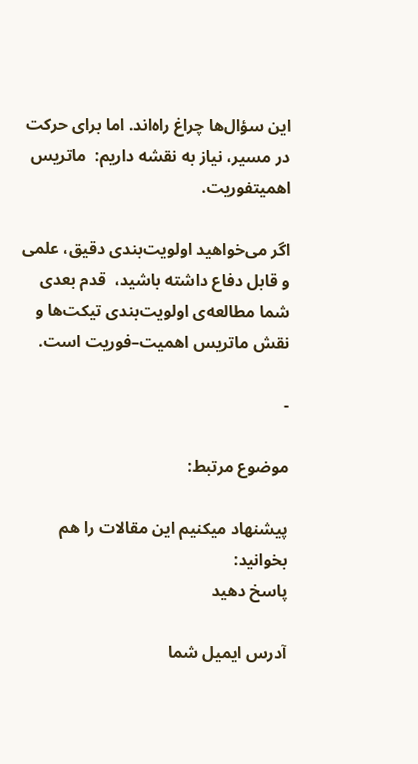این سؤال‌ها چراغ راه‌اند. اما برای حرکت در مسیر، نیاز به نقشه داریم:  ماتریس اهمیتفوریت.

اگر می‌خواهید اولویت‌بندی دقیق، علمی و قابل دفاع داشته باشید،  قدم بعدی شما مطالعه‌ی اولویت‌بندی تیکت‌ها و نقش ماتریس اهمیت–فوریت است.

-

موضوع مرتبط:

پیشنهاد میکنیم این مقالات را هم بخوانید:
پاسخ دهید

آدرس ایمیل شما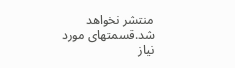منتشر نخواهد شد.قسمتهای مورد نیاز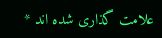علامت گذاری شده اند *